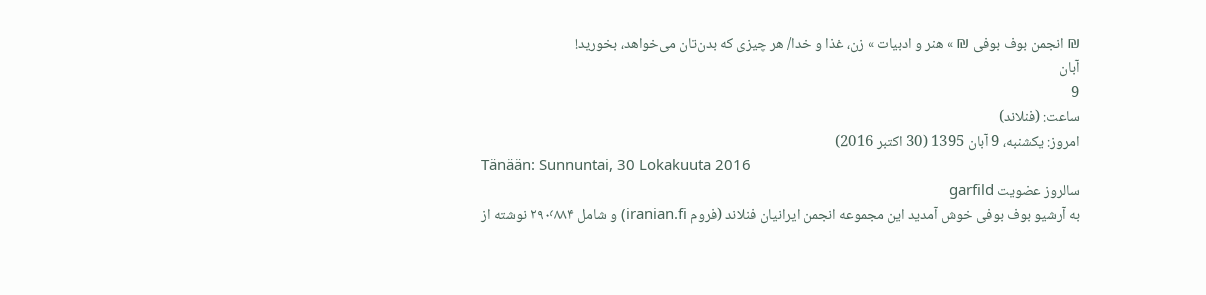₪ انجمن بوف بوفی ₪ » هنر و ادبیات » زن، غذا و خدا/ هر چیزی که بدن‌تان می‌خواهد، بخورید!
آبان
9
ساعت: (فنلاند)
امروز: یکشنبه، 9 آبان 1395 (30 اکتبر 2016)
Tänään: Sunnuntai, 30 Lokakuuta 2016
سالروز عضویت garfild
به آرشیو بوف بوفی خوش آمدید این مجموعه انجمن ایرانیان فنلاند (فروم iranian.fi) و شامل ۲۹۰٬۸۸۴ نوشته از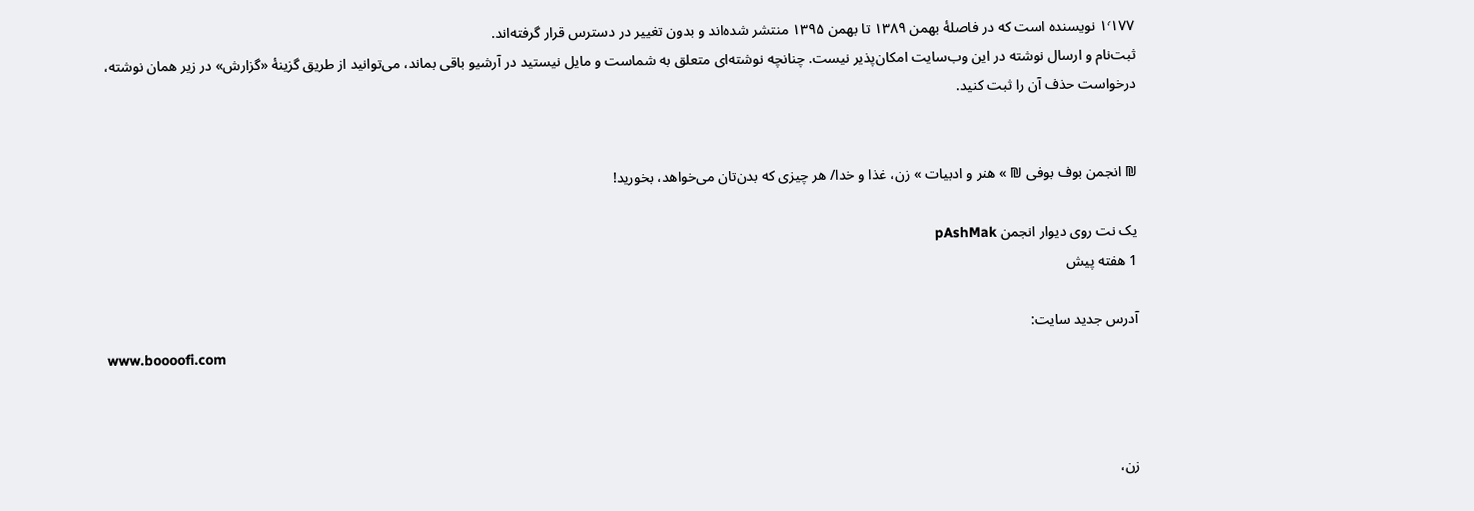۱٬۱۷۷ نویسنده است که در فاصلهٔ بهمن ۱۳۸۹ تا بهمن ۱۳۹۵ منتشر شده‌اند و بدون تغییر در دسترس قرار گرفته‌اند.
ثبت‌نام و ارسال نوشته در این وب‌سایت امکان‌پذیر نیست. چنانچه نوشته‌ای متعلق به شماست و مایل نیستید در آرشیو باقی بماند، می‌توانید از طریق گزینهٔ «گزارش» در زیر همان نوشته، درخواست حذف آن را ثبت کنید.


₪ انجمن بوف بوفی ₪ » هنر و ادبیات » زن، غذا و خدا/ هر چیزی که بدن‌تان می‌خواهد، بخورید!

یک نت روی دیوار انجمن pAshMak
1 هفته پیش

آدرس جدید سایت:
www.boooofi.com



زن،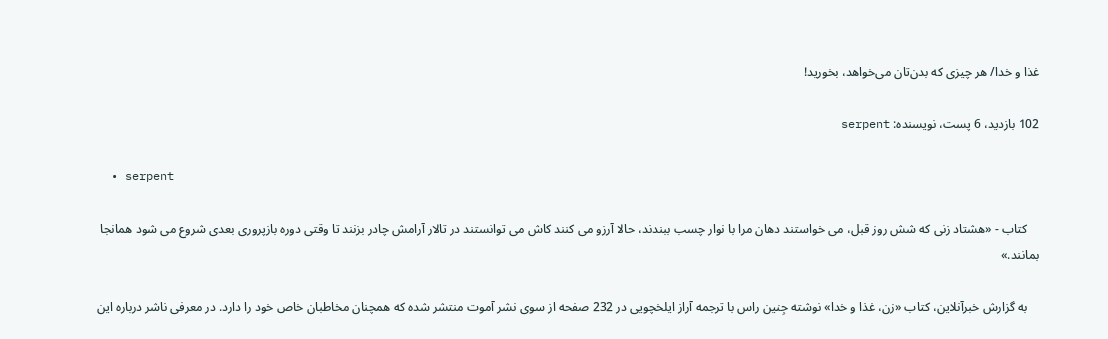غذا و خدا/ هر چیزی که بدن‌تان می‌خواهد، بخورید!

102 بازدید، 6 پست، نویسنده: serpent

  • serpent

    کتاب - «هشتاد زنی که شش روز قبل، می خواستند دهان مرا با نوار چسب ببندند، حالا آرزو می کنند کاش می توانستند در تالار آرامش چادر بزنند تا وقتی دوره بازپروری بعدی شروع می شود همانجا بمانند.»

    به گزارش خبرآنلاین، کتاب «زن، غذا و خدا» نوشته جِنین راس با ترجمه آراز ایلخچویی در 232 صفحه از سوی نشر آموت منتشر شده که همچنان مخاطبان خاص خود را دارد. در معرفی ناشر درباره این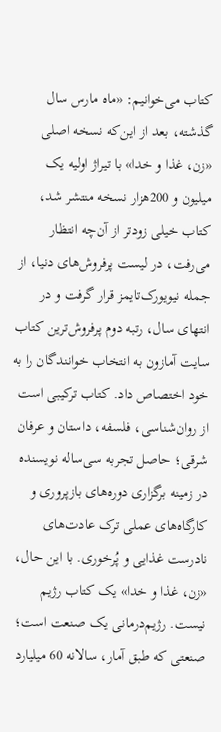کتاب می‌خوانیم: «ماه مارس سال گذشته، بعد از این‌که نسخه‌ اصلی «زن، غذا و خدا» با تیراژ اولیه‌ یک میلیون و 200هزار نسخه منتشر شد، کتاب خیلی زودتر از آن‌چه انتظار می‌رفت، در لیست پرفروش‌های دنیا، از جمله نیویورک‌تایمز قرار گرفت و در انتهای سال، رتبه‌ دوم پرفروش‌ترین کتاب سایت آمازون به انتخاب خوانندگان را به خود اختصاص داد. کتاب ترکیبی است از روان‌شناسی، فلسفه، داستان و عرفان شرقی؛ حاصل تجربه‌ سی‌ساله‌ نویسنده در زمینه‌ برگزاری دوره‌های بازپروری و کارگاه‌های عملی ترک عادت‌های نادرست غذایی و پُرخوری. با این حال، «زن، غذا و خدا» یک کتاب رژیم نیست. رژیم‌درمانی یک صنعت است؛ صنعتی که طبق آمار، سالانه 60 میلیارد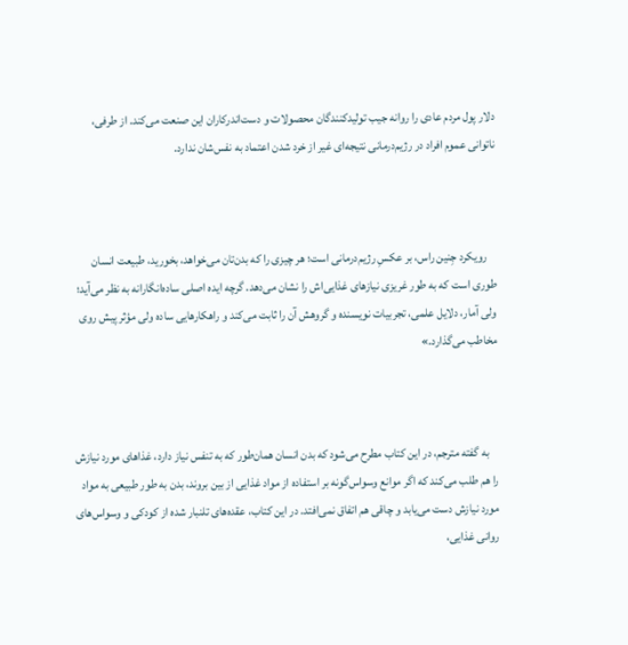دلار پول مردم عادی را روانه‌ جیب تولیدکنندگان محصولات و دست‌اندرکاران این صنعت می‌کند. از طرفی، ناتوانی عموم افراد در رژیم‌درمانی نتیجه‌ای غیر از خرد شدن اعتماد به نفس‌شان ندارد.



    رویکرد جِنین راس، بر عکسِ رژیم‌درمانی است؛ هر چیزی را که بدن‌تان می‌خواهد، بخورید، طبیعت انسان طوری است که به طور غریزی نیازهای غذایی‌اش را نشان می‌دهد. گرچه ایده‌ اصلی ساده‌انگارانه به نظر می‌آید؛ ولی آمار، دلایل علمی، تجربیات نویسنده و گروهش آن را ثابت می‌کند و راهکارهایی ساده ولی مؤثر پیش روی مخاطب می‌گذارد.»



    به گفته مترجم، در این کتاب مطرح می‌شود که بدن انسان همان‌طور که به تنفس نیاز دارد، غذاهای مورد نیازش را هم طلب می‌کند که اگر موانع وسواس‌گونه بر استفاده از مواد غذایی از بین بروند، بدن به طور طبیعی به مواد مورد نیازش دست می‌یابد و چاقی هم اتفاق نمی‌افتد. در این کتاب، عقده‌های تلنبار شده از کودکی و وسواس‌های روانی غذایی،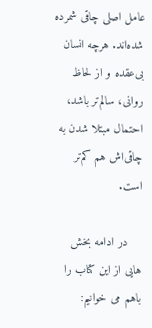عامل اصلی چاقی‌ شمرده شده‌اند. هرچه انسان بی‌عقده و از لحاظ روانی، سالم‌تر باشد، احتمال مبتلا شدن به چاقی‌اش هم کم‌تر است.

    در ادامه بخش هایی از این کتاب را باهم می خوانیم: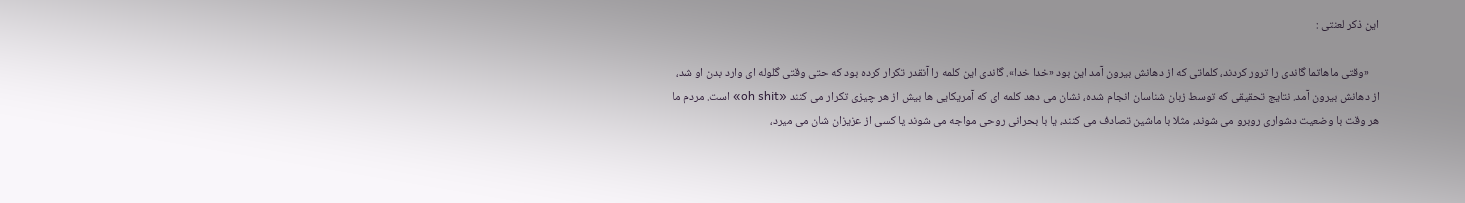این ذکر لعنتی :

    «وقتی ماهاتما گاندی را ترور کردند، کلماتی که از دهانش بیرون آمد این بود «خدا خدا». گاندی این کلمه را آنقدر تکرار کرده بود که حتی وقتی گلوله ای وارد بدن او شد، از دهانش بیرون آمد. نتایج تحقیقی که توسط زبان شناسان انجام شده، نشان می دهد کلمه ای که آمریکایی ها بیش از هر چیزی تکرار می کنند «oh shit» است. مردم ما هر وقت با وضعیت دشواری روبرو می شوند، مثلا با ماشین تصادف می کنند، یا با بحرانی روحی مواجه می شوند یا کسی از عزیزان شان می میرد،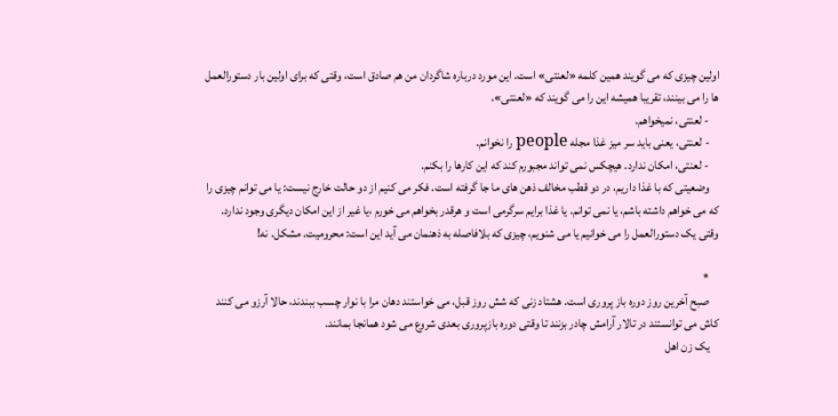اولین چیزی که می گویند همین کلمه «لعنتی» است. این مورد درباره شاگردان من هم صادق است، وقتی که برای اولین بار دستورالعمل ها را می بینند، تقریبا همیشه این را می گویند که «لعنتی».
    - لعنتی، نمیخواهم.
    - لعنتی، یعنی باید سر میز غذا مجله people را نخوانم.
    - لعنتی، امکان ندارد. هیچکس نمی تواند مجبورم کند که این کارها را بکنم.
    وضعیتی که با غذا داریم، در دو قطب مخالف ذهن های ما جا گرفته است. فکر می کنیم از دو حالت خارج نیست: یا می توانم چیزی را که می خواهم داشته باشم، یا نمی توانم. یا غذا برایم سرگرمی است و هرقدر بخواهم می خورم ،یا غیر از این امکان دیگری وجود ندارد. وقتی یک دستورالعمل را می خوانیم یا می شنویم، چیزی که بلافاصله به ذهنمان می آید این است: محرومیت. مشکل. نه!

    *
    صبح آخرین روز دوره باز پروری است. هشتاد زنی که شش روز قبل، می خواستند دهان مرا با نوار چسب ببندند، حالا آرزو می کنند کاش می توانستند در تالار آرامش چادر بزنند تا وقتی دوره بازپروری بعدی شروع می شود همانجا بمانند.
    یک زن اهل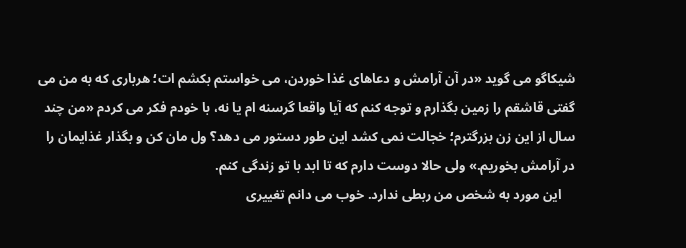شیکاگو می گوید «در آن آرامش و دعاهای غذا خوردن، می خواستم بکشم ات؛ هرباری که به من می گفتی قاشقم را زمین بگذارم و توجه کنم که آیا واقعا گرسنه ام یا نه، با خودم فکر می کردم «من چند سال از این زن بزرگترم؛ خجالت نمی کشد این طور دستور می دهد؟ ول مان کن و بگذار غذایمان را در آرامش بخوریم.» ولی حالا دوست دارم که تا ابد با تو زندگی کنم.
    این مورد به شخص من ربطی ندارد. خوب می دانم تغییری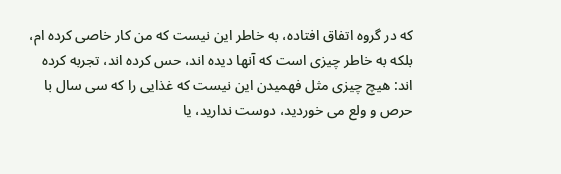که در گروه اتفاق افتاده، به خاطر این نیست که من کار خاصی کرده ام، بلکه به خاطر چیزی است که آنها دیده اند، حس کرده اند، تجربه کرده اند: هیچ چیزی مثل فهمیدن این نیست که غذایی را که سی سال با حرص و ولع می خوردید، دوست ندارید، یا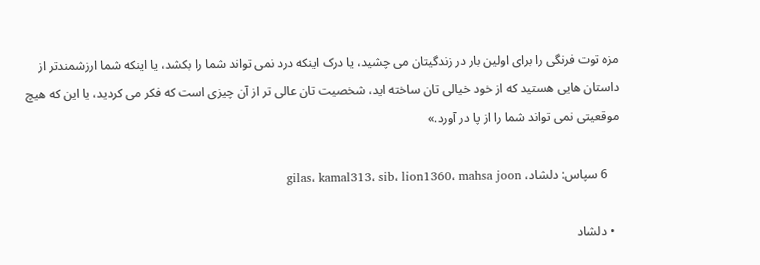مزه توت فرنگی را برای اولین بار در زندگیتان می چشید، یا درک اینکه درد نمی تواند شما را بکشد، یا اینکه شما ارزشمندتر از داستان هایی هستید که از خود خیالی تان ساخته اید، شخصیت تان عالی تر از آن چیزی است که فکر می کردید، یا این که هیچ موقعیتی نمی تواند شما را از پا در آورد.»

    6 سپاس: دلشاد، gilas، kamal313، sib، lion1360، mahsa joon

  • دلشاد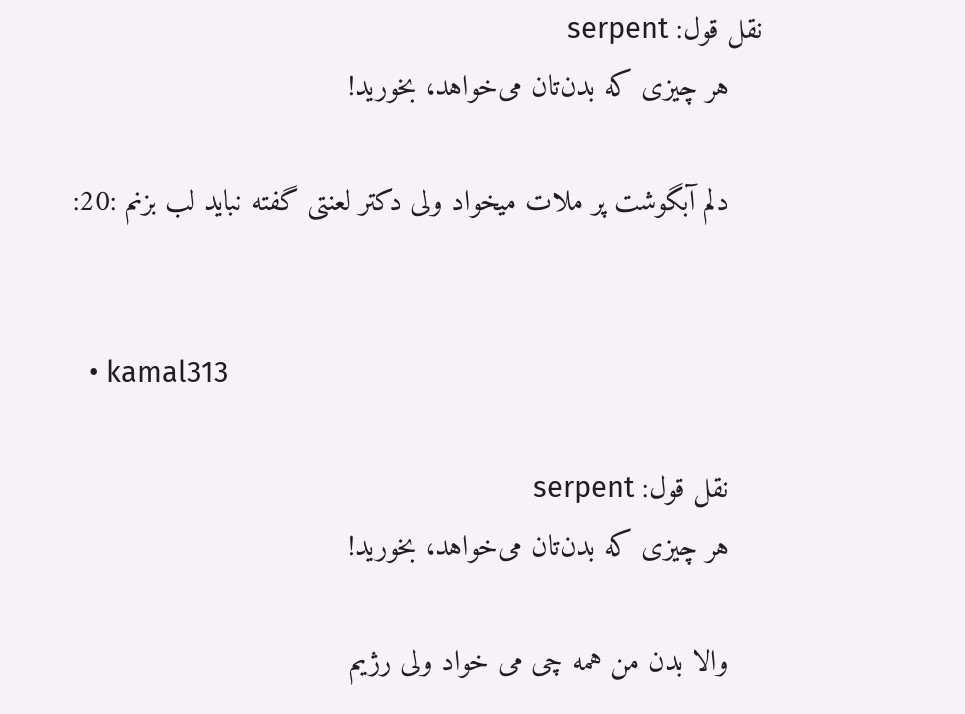نقل قول: serpent
    هر چیزی که بدن‌تان می‌خواهد، بخورید!

    دلم آبگوشت پر ملات میخواد ولی دکتر لعنتی گفته نباید لب بزنم :20:


  • kamal313

    نقل قول: serpent
    هر چیزی که بدن‌تان می‌خواهد، بخورید!

    والا بدن من همه چی می خواد ولی رژیم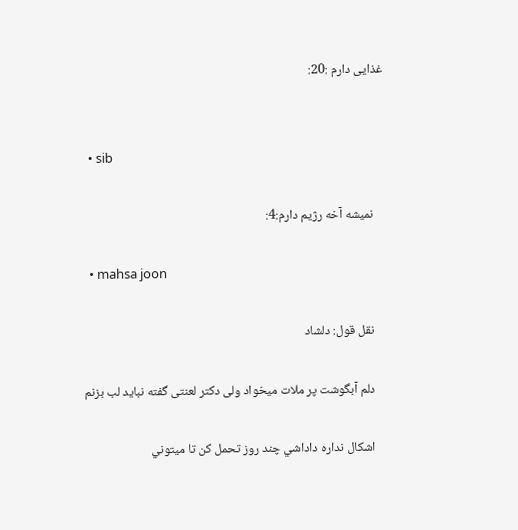غذایی دارم :20:


  • sib

    نمیشه آخه رژیم دارم:4:

  • mahsa joon

    نقل قول: دلشاد

    دلم آبگوشت پر ملات میخواد ولی دکتر لعنتی گفته نباید لب بزنم

    اشكال نداره داداشي چند روز تحمل كن تا ميتوني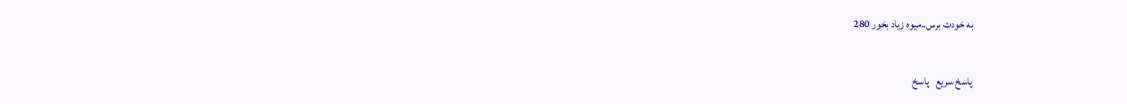به خودت برس..ميوه زياد بخور 280

پاسخ سریع   پاسخ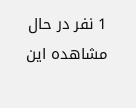1 نفر در حال مشاهده اين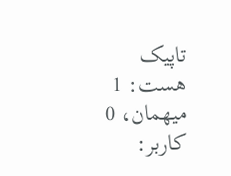تاپيک هست: 1 ميهمان، 0 کاربر: